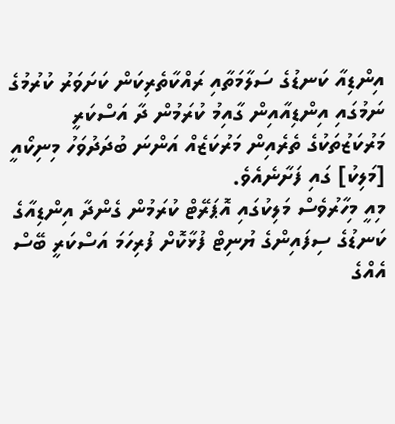އިންޑިއާ ކަނޑުގެ ސަލާމަތާއި ރައްކާތެރިކަން ކަށަވަރު ކުރުމުގެ ނަމުގައި އިންޑިއާއިން ގާއިމު ކުރަމުން ދާ އަސްކަރީ މަރުކަޒުތަކުގެ ތެރެއިން މަރުކަޒެއް އަންނަ ބުދަދުވަހު މިނިކޯއީ [މަލިކު] ގައި ފަށާނެއެވެ.
މިއީ މިހާރުވެސް މަލިކުގައި އޮޕަރޭޓް ކުރަމުން ގެންދާ އިންޑިއާގެ ކަނޑުގެ ސިފައިންގެ ޔުނިޓް ފުޅާކޮށް ފުރިހަމަ އަސްކަރީ ބޭސް އެއްގެ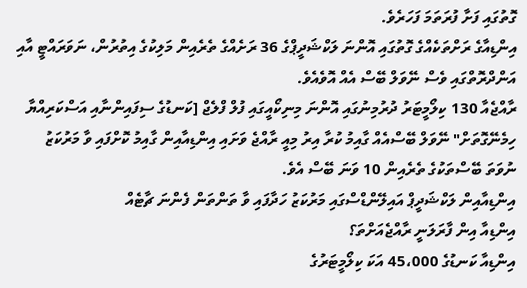ގޮތުގައި ފަށާ ފުރަތަމަ ފަހަރެވެ.
އިންޑިއާގެ ރަށްތަކެއްގެ ގޮތުގައި އޮންނަ ލަކްޝަދީޕްގެ 36 ރަށެއްގެ ތެރެއިން މަލިކުގެ އިތުރުން، ނަވަރައްޓީ އާއި އަންދްރޮތްގައި ވެސް ނޭވަލް ބޭސް އެއް އޮވެއެވެ.
ރާއްޖެއާ 130 ކިލޯމީޓަރު ދުރުމިނުގައި އޮންނަ މިނިކޯއީގައި ފުލް ފްލެޖް [ކަނޑުގެ ސިފައިންނާއި އަސްކަރިއްޔާ ހިމެނޭގޮތަށް" ނޭވަލް ބޭސްއެއް ގާއިމު ކުރާ އިރު މިއީ ރާއްޖެ ވަށައި އިންޑިއާއިން ގާއިމު ކޮށްފައި ވާ މަރުކަޒު ނުވަތަ ބޭސްތަކުގެ ތެރެއިން 10 ވަނަ ބޭސް އެވެ.
އިންޑިއާއިން ލަކްޝަދީޕް އައިލޭންޑްސްގައި މަރުކަޒު ހަދާފައި ވާ ތަންތަން ފެންނަ ޗާޓެއް
އިންޑިއާ އިން ފާރަލަނީ ރާއްޖެއަށްތަ؟
އިންޑިއާ ކަނޑުގެ 45،000 އަކަ ކިލޯމީޓަރުގެ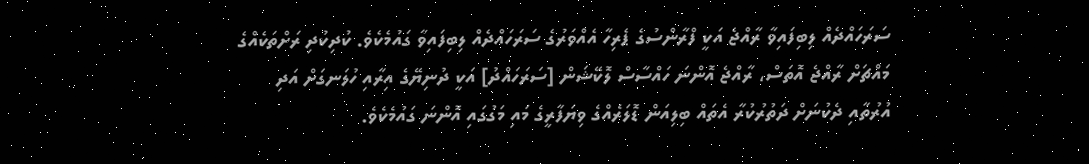ސަރަހައްދެއް ލިބިފައިވާ ރާއްޖެ އަކީ ފްރާންސުގެ ޕެރިހާ އެއްވަރުގެ ސަރަހައްދެއް ލިބިފައިވާ ގައުމެކެވެ. ކުދިކުދި ރަށްތަކެއްގެ މައްޗަށް ރާއްޖެ އޮތަސް، ރާއްޖެ އޮންނަ ހައްސާސް ލޮކޭޝަން [ސަރަހައްދު] އަކީ ދުނިޔޭގެ އިރާއި ހުލަނގަށް އަދި އުރުތާއި ދެކުނަށް ދަތުރުކުރާ އެތައް ބިލިއަން ޑޮލަރެއްގެ ވިޔަފާރީގެ މައި މަގުގައި އޮންނަ ގައުމެކެވެ.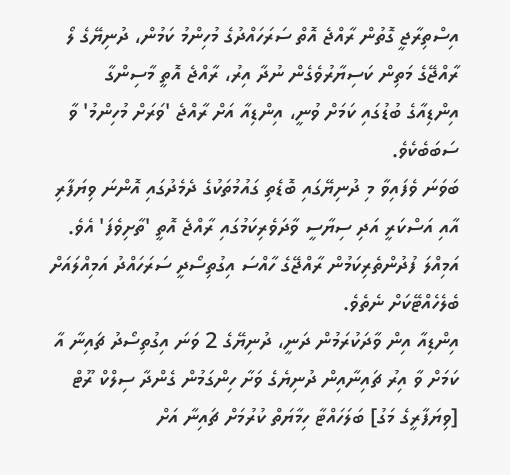އިސްތިރާޖީ ގޮތުން ރާއްޖެ އޮތް ސަރަހައްދުގެ މުހިންމު ކަމުން، ދުނިޔޭގެ ލޯ ރާއްޖޭގެ މަތިން ކަސިޔާރުވެގެން ނުދާ އިރު، ރާއްޖެ އޮތީ މާސިންގާ އިންޑިއާގެ ބުޑުގައި ކަމަށް ވުނީ، އިންޑިއާ އަށް ރާއްޖެ 'ވަރަށް މުހިންމު' ވާ ސަބަބެކެވެ.
ބަވަނަ ވެފައިވާ މި ދުނިޔޭގައި ބޮޑެތި ގައުމުތަކުގެ ދެމެދުގައި އޮންނަ ވިޔަފާރި އާއި އަސްކަރީ އަދި ސިޔާސީ ވާދަވެރިކަމުގައި ރާއްޖެ އޮތީ 'ތާށިވެފަ' އެވެ. އަމިއްލަ ފުދުންތެރިކަމުން ރާއްޖޭގެ ހާއްސަ އިގުތިސޯދީ ސަރަހައްދު އަމިއްލައަށް ބެލެހެއްޓޭކަށް ނެތެވެ.
އިންޑިއާ އިން ވާދަކުރަމުން ދަނީ، ދުނިޔޭގެ 2 ވަނަ އިގުތިސޯދު ޗައިނާ އާ ކަމަށް ވާ އިރު ޗައިނާއިން ދުނިޔެގެ ވަށާ ހިންގަމުން ގެންދާ ސިލްކް ރޫޓް [ވިޔަފާރީގެ މަގު] ބަލަހައްޓާ ހިމާޔަތް ކުރުމަށް ޗައިނާ އަށް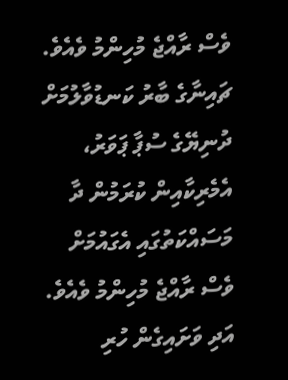ވެސް ރާއްޖެ މުހިންމު ވެއެވެ.
ޗައިނާގެ ބާރު ކަނޑުވާލުމަށް ދުނިޔޭގެ ސުޕާ ޕަވަރު، އެމެރިކާއިން ކުރަމުން ދާ މަސައްކަތުގައި އެގައުމަށް ވެސް ރާއްޖެ މުހިންމު ވެއެވެ. އަދި ވަށައިގެން ހުރި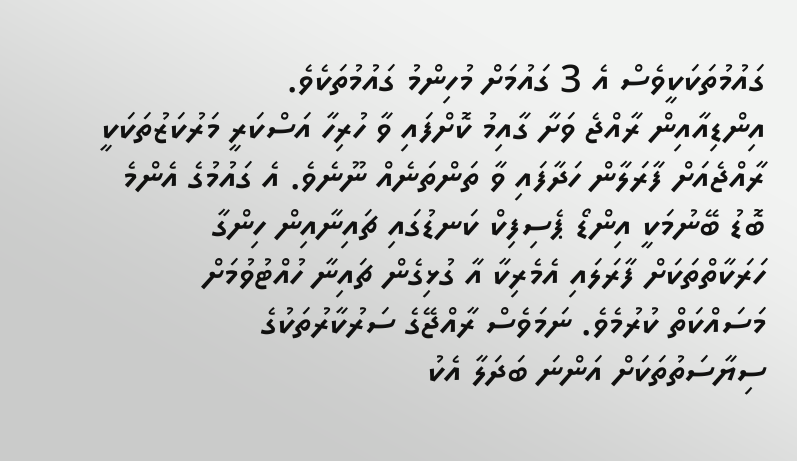ގައުމުތަކަކީވެސް އެ 3 ގައުމަށް މުހިންމު ގައުމުތަކެވެ.
އިންޑިއާއިން ރާއްޖެ ވަށާ ގާއިމު ކޮށްފައި ވާ ހުރިހާ އަސްކަރީ މަރުކަޒުތަކަކީ ރާއްޖެއަށް ފާރަލާން ހަދާފައި ވާ ތަންތަނެއް ނޫނެވެ. އެ ގައުމުގެ އެންމެ ބޮޑު ބޭނުމަކީ އިންޑޯ ޕެސިފިކް ކަނޑުގައި ޗައިނާއިން ހިންގާ ހަރަކާތްތަކަށް ފާރަލައި އެމެރިކާ އާ ގުޅިގެން ޗައިނާ ހުއްޓުވުމަށް މަސައްކަތް ކުރުމެވެ. ނަމަވެސް ރާއްޖޭގެ ސަރުކާރުތަކުގެ ސިޔާސަތުތަކަށް އަންނަ ބަދަލާ އެކު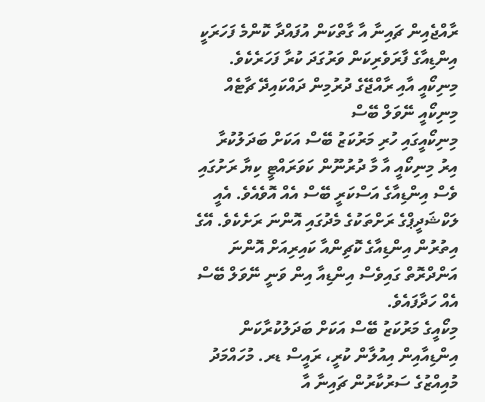ރާއްޖެއިން ޗައިނާ އާ ގާތްކަން އުފައްދާ ކޮންމެ ފަހަރަކީ އިންޑިއާގެ ފާރަވެރިކަން ވަރުގަދަ ކުރާ ފަހަރެކެވެ.
މިނިކޯއީ އާއި ރާއްޖޭގެ ދުރުމިން ދައްކައިދޭ ޗާޓެއް
މިނިކޯއީ ނޭވަލް ބޭސް
މިނިކޯއީގައި ހުރި މަރުކަޒު ބޭސް އަކަށް ބަދަލުކުރާ އިރު މިނިކޯއީ އާ މާ ދުރުނޫން ކަވަރައްޓީ ކިޔާ ރަށުގައި ވެސް އިންޑިއާގެ އަސްކަރީ ބޭސް އެއް އޮވެއެވެ. އެއީ ލަކްޝަދީޕްގެ ރަށްތަކުގެ މެދުގައި އޮންނަ ރަށެކެވެ. އޭގެ އިތުރުން އިންޑިއާގެ ކޮޗިންއާ ކައިރިއަށް އޮންނަ އަންދްރޮތް ގައިވެސް އިންޑިއާ އިން ވަނީ ނޭވަލް ބޭސް އެއް ހަދާފައެވެ.
މިކޯއީގެ މަރުކަޒު ބޭސް އަކަށް ބަދަލުކުރާކަން އިންޑިއާއިން އިއުލާން ކުރީ، ރައީސް ޑރ. މުހައްމަދު މުއިއްޒުގެ ސަރުކާރުން ޗައިނާ އާ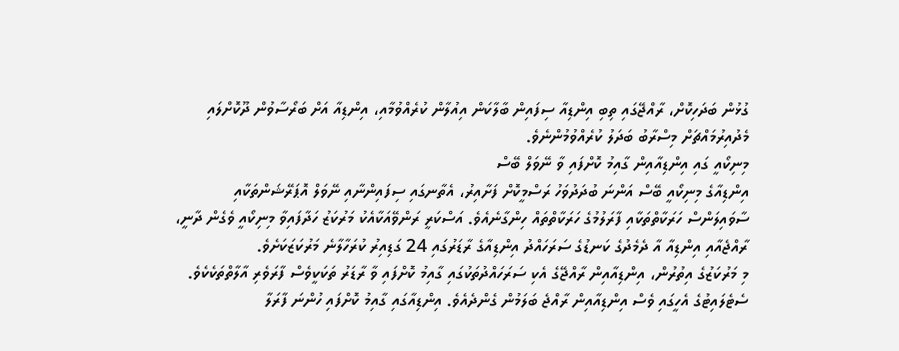ގުޅުން ބަދަހިކޮށް، ރާއްޖޭގައި ތިބި އިންޑިއާ ސިފައިން ބާލާކަން އިއުލާން ކުރެއްވުމާއި، އިންޑިއާ އަށް ބަރޯސާވުން ދޫކޮށްލައި މެދުއިރުމައްޗަށް މިސްރާބު ބަދަލު ކުރެއްވުމުންނެވެ.
މިނިކޯއީ ގައި އިންޑިއާއިން ގާއިމު ކޮށްފައި ވާ ނޭވަލް ބޭސް
އިންޑިއާގެ މިނިކޯއީ ބޭސް އަންނަ ބުދަދުވަހު ރަސްމީކޮށް ފަށާއިރު، އެތާނގައި ސިފައިންނާއި ނޭވަލް އޮޕަރޭޝަންތަކާއި ސާވައިލަންސް ހަރަކާތްތަކާއި ފާރަލުމުގެ ހަރަކާތްތައް ހިންގާނެއެވެ. އަސްކަރީ ރަންވޭއަކާއެކު މަރުކަޒު ހަދާފައިވާ މިނިކޯއީ ވެގެން ދާނީ، ރާއްޖެއާއި އިންޑިއާ އާ ދެމެދުގެ ކަނޑުގެ ސަރަހައްދު އިންޑިއާގެ ރާޑަރުގައި 24 ގަޑިއިރު ކުރަހާލާނެ މަރުކަޒަކަށެވެ.
މި މަރުކަޒުގެ އިތުރުން، އިންޑިއާއިން ރާއްޖޭގެ އެކި ސަރަހައްދުތަކުގައި ގާއިމު ކޮށްފައި ވާ ރާޑަރު ތަކަކީވެސް ފާރަވެރި އާލާތްތަކެކެވެ. ސެޓެލައިޓުގެ އެހީގައި ވެސް އިންޑިއާއިން ރާއްޖެ ބަލަމުން ގެންދެއެވެ. އިންޑިއާގައި ގާއިމު ކޮށްފައި ހުންނަ ފާރަލާ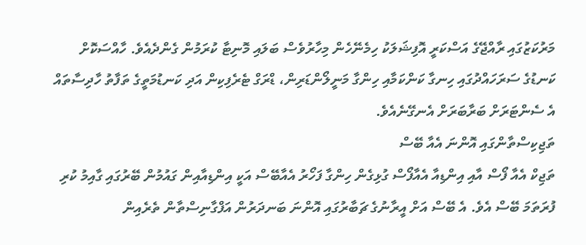މަރުކަޒުގައި ރާއްޖޭގެ އަސްކަރީ އޮފިޝަލަކު ހިމެނޭހެން މިހާރުވެސް ބަލައި މޮނިޓާ ކުރަމުން ގެންދެއެވެ. ހާއްސަކޮށް ކަނޑުގެ ސަރަހައްދުގައި ހިނގާ ކަންކަމާއި ހިންގާ މަނީލޯންޑަރިން، ޑްރަގް ޓެރެފިކިން އަދި ކަނޑުމަތީގެ ތަފާތު ހާދިސާތައް އެ ސެންޓަރަށް ބަރާބަރަށް އެނގޭނެއެވެ.
ތަޖިކިސްތާންގައި އޮންނަ އެއާ ބޭސް
ތަޖިކް އެއާ ފޯސް އާއި އިންޑިއާ އެއާފޯސް ގުޅިގެން ހިންގާ ފަހޯރު އެއާބޭސް އަކީ އިންޑިއާއިން ގައުމުން ބޭރުގައި ގާއިމު ކުރި ފުރަތަމަ ބޭސް އެވެ. އެ ބޭސް އަށް އީރާނުގެ ޗަބާރުގައި އޮންނަ ބަނދަރުން އަފްގާނިސްތާން ތެރެއިން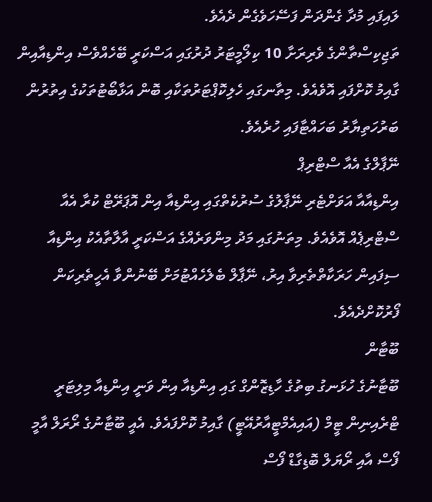ލައިފައި މުދާ ގެންދަން ފަސޭހަވެގެން ދެއެވެ.
ތަޖިކިސްތާންގެ ވެރިރަށާ 10 ކިލޯމީޓަރު ދުރުގައި އަސްކަރީ ބޭހެއްވެސް އިންޑިއާއިން ގާއިމު ކޮށްފައި އޮވެއެވެ. މިތާނގައި ހެލިކޮޕްޓަރުތަކާއި ބޮން އަޅާބޯޓުތަކުގެ އިތުރުން ބަރުހަތިޔާރު ބަހައްޓާފައި ހުރެއެވެ.
ނޭޕާލްގެ އެއާ ސްޓްރިޕް
އިންޑިއާއާ އަވަށްޓެރި ނޭޕާލުގެ ސުރުކެތްގައި އިންޑިއާ އިން އޮޕަރޭޓް ކުރާ އެއާ ސްޓްރިޕެއް އޮވެއެވެ. މިތަނުގައި މަދު މިންވަރެއްގެ އަސްކަރީ އާލާތާއެކު އިންޑިއާ ސިފައިން ހަރަކާތްތެރިވާ އިރު، ނޭޕާލް ބެލެހެއްޓުމަށް ބޭނުންވާ އެހީތެރިކަން ފޯރުކޮށްދެއެވެ.
ބޫޓާން
ބޫޓާނުގެ ހުޅަނގު ބިތުގެ ހާޑިޒޮންގް ގައި އިންޑިއާ އިން ވަނީ އިންޑިއާ މިލިޓަރީ ޓްރެއިނިން ޓީމް (އައިއެމްޓީއާރުއޭޓީ) ގާއިމު ކޮށްފައެވެ. އެއީ ބޫޓާނުގެ ރޯރަލް އާމީ ފޯސް އާއި ރޯޔަލް ބޮޑިގާޑް ފޯސް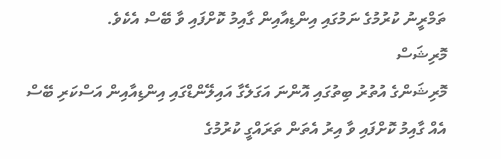ތަމްރީނު ކުރުމުގެ ނަމުގައި އިންޑިއާއިން ގާއިމު ކޮށްފައި ވާ ބޭސް އެކެވެ.
މޮރިޝަސް
މޮރިޝަންގެ އުތުރު ބިތުގައި އޮންނަ އަގަލެގާ އައިލޭންޑްގައި އިންޑިއާއިން އަސްކަރި ބޭސް އެއް ގާއިމު ކޮށްފައި ވާ އިރު އެތަން ތަރައްގީ ކުރުމުގެ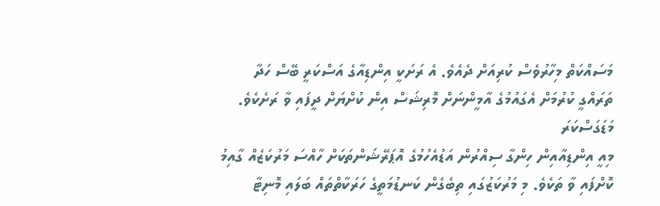މަސައްކަތް މިހާރުވެސް ކުރިއަށް ދެއެވެ. އެ ރަށަކީ އިންޑިއާގެ އަސްކަރީ ބޭސް ހަދާ ތަރައްގީ ކުރުމަށް އެގައުމުގެ އާމީންނަށް މޮރިޝަސް އިން ކުށްޔަށް ދީފައި ވާ ރަށެކެވެ.
މަޑަގަސްކަރަ
މިއީ އިންޑިއާއިން ހިންގާ ސިއްރުން އަޑުއެހުމުގެ އޮޕަރޭޝަންތަކަށް ހާއްސަ މަރުކަޒެއް ގާއިމު ކޮށްފައި ވާ ތަކެވެ. މި މަރުކަޒުގައި ތިބެގެން ކަނޑުމަތީގެ ހަރަކާތްތައް ބަލައި މޮނިޓާ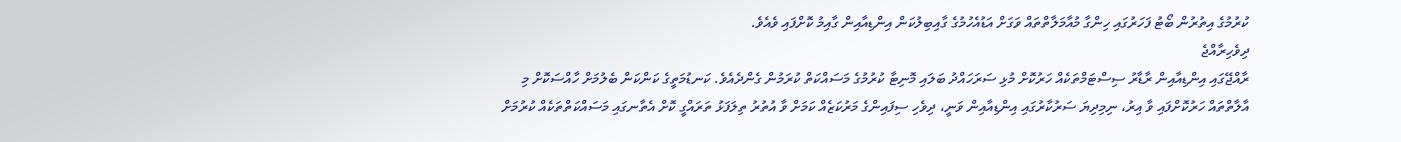ކުރުމުގެ އިތުރުން ބޯޓު ފަހަރުގައި ހިންގާ މުއާމަލާތްތައް ވަގަށް އަޑުއެހުމުގެ ގާއިބިލުކަން އިންޑިއާއިން ގާއިމު ކޮށްފައި ވެއެވެ.
ދިވެހިރާއްޖެ
ރާއްޖޭގައި އިންޑިއާއިން ރާޑާރު ސިސްޓަމްތަކެއް ހަރުކޮށް މުޅި ސަރަހައްދު ބަލައި މޮނިޓާ ކުރުމުގެ މަސައްކަތް ކުރަމުން ގެންދެއެވެ. ކަނޑުމަތީގެ ކަންކަން ބެލުމަށް ހާއްސަކޮށް މި އާލާތްތައް ހަރުކޮށްފައި ވާ އިރު، ނިމިދިޔަ ސަރުކާރުގައި އިންޑިއާއިން ވަނީ، ދިވެހި ސިފައިންގެ މަރުކަޒެއް ކަމަށް ވާ އުތުރު ތިލަފަޅު ތަރައްގީ ކޮށް އެތާނގައި މަސައްކަތްތަކެއް ކުރުމަށް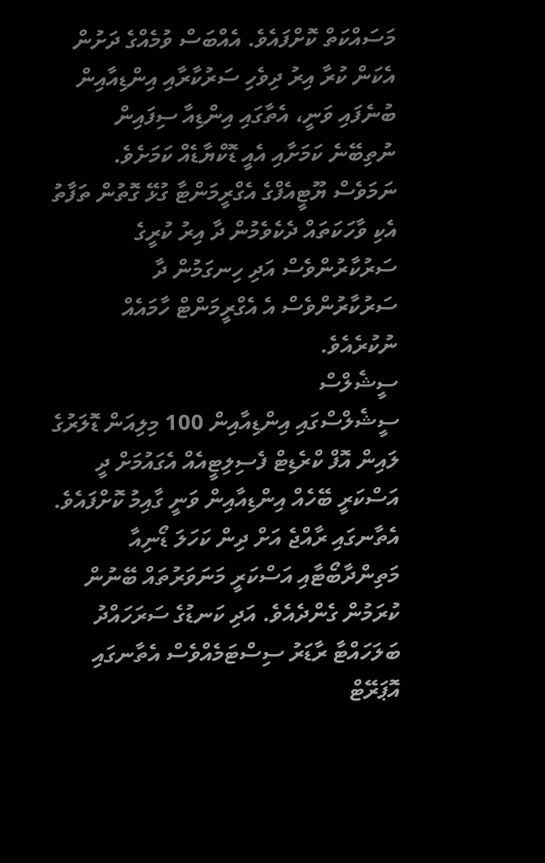މަސައްކަތް ކޮށްފައެވެ. އެއްބަސް ވުމެއްގެ ދަށުން އެކަން ކުރާ އިރު ދިވެހި ސަރުކާރާއި އިންޑިއާއިން ބުނެފައި ވަނީ، އެތާގައި އިންޑިއާ ސިފައިން ނުތިބޭނެ ކަމަށާއި އެއީ ޑޮކްޔާޑެއް ކަމަށެވެ. ނަމަވެސް ޔޫޓީއެފްގެ އެގްރީމަންޓާ ގުޅޭ ގޮތުން ތަފާތު އެކި ވާހަކަތައް ދެކެވެމުން ދާ އިރު ކުރީގެ ސަރުކާރުންވެސް އަދި ހިނގަމުން ދާ ސަރުކާރުންވެސް އެ އެގްރީމަންޓް ހާމައެއް ނުކުރެއެވެ.
ސީޝެލްސް
ސީޝެލްސްގައި އިންޑިއާއިން 100 މިލިއަން ޑޮލަރުގެ ލައިން އޮފް ކްރެޑިޓް ފެސިލިޓީއެއް އެގައުމަށް ދީ އަސްކަރީ ބޭހެއް އިންޑިއާއިން ވަނީ ގާއިމު ކޮށްފައެވެ. އެތާނގައި ރާއްޖެ އަށް ދިން ކަހަލަ ޑޯނިއާ މަތިންދާބޯޓާއި އަސްކަރީ މަނަވަރުތައް ބޭނުން ކުރަމުން ގެންދެއެވެ. އަދި ކަނޑުގެ ސަރަހައްދު ބަލަހައްޓާ ރާޑަރު ސިސްޓަމެއްވެސް އެތާނގައި އޮޕަރޭޓް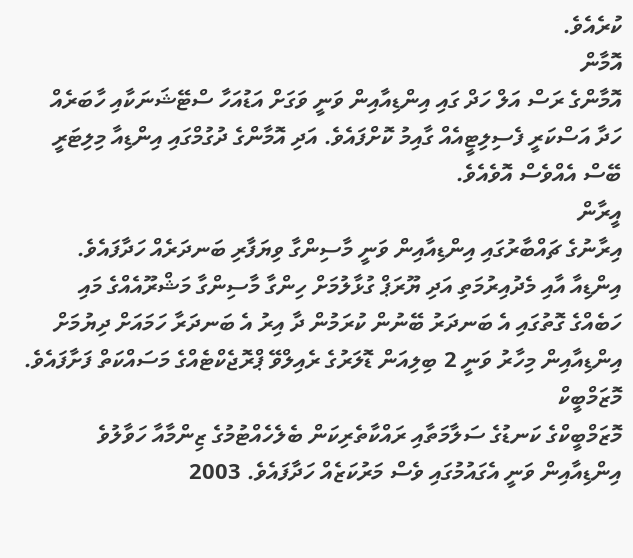ކުރެއެވެ.
އޮމާން
އޮމާންގެ ރަސް އަލް ހަދް ގައި އިންޑިއާއިން ވަނީ ވަގަށް އަޑުއަހާ ސްޓޭޝަނަކާއި ހާބަރެއް ހަދާ އަސްކަރީ ފެސިލިޓީއެއް ގާއިމު ކޮށްފައެވެ. އަދި އޮމާންގެ ދުގުމްގައި އިންޑިއާ މިލިޓަރީ ބޭސް އެއްވެސް އޮވެއެވެ.
އީރާން
އިރާނުގެ ޗައްބާރުގައި އިންޑިއާއިން ވަނީ މާސިންގާ ވިޔަފާރި ބަނދަރެއް ހަދާފައެވެ. އިންޑިއާ އާއި މެދުއިރުމަތި އަދި ޔޫރަޕް ގުޅާލުމަށް ހިންގާ މާސިންގާ މަޝްރޫއެއްގެ މައި ހަބެއްގެ ގޮތުގައި އެ ބަނދަރު ބޭނުން ކުރަމުން ދާ އިރު އެ ބަނދަރާ ހަމައަށް ދިޔުމަށް އިންޑިއާއިން މިހާރު ވަނީ 2 ބިލިއަން ޑޮލަރުގެ ރެއިލްވޭ ޕްރޮޖެކްޓެއްގެ މަސައްކަތް ފަށާފައެވެ.
މޮޒަމްބީކް
މޮޒަމްބީކްގެ ކަނޑުގެ ސަލާމަތާއި ރައްކާތެރިކަން ބެލެހެއްޓުމުގެ ޒިންމާއާ ހަވާލުވެ އިންޑިއާއިން ވަނީ އެގައުމުގައި ވެސް މަރުކަޒެއް ހަދާފައެވެ. 2003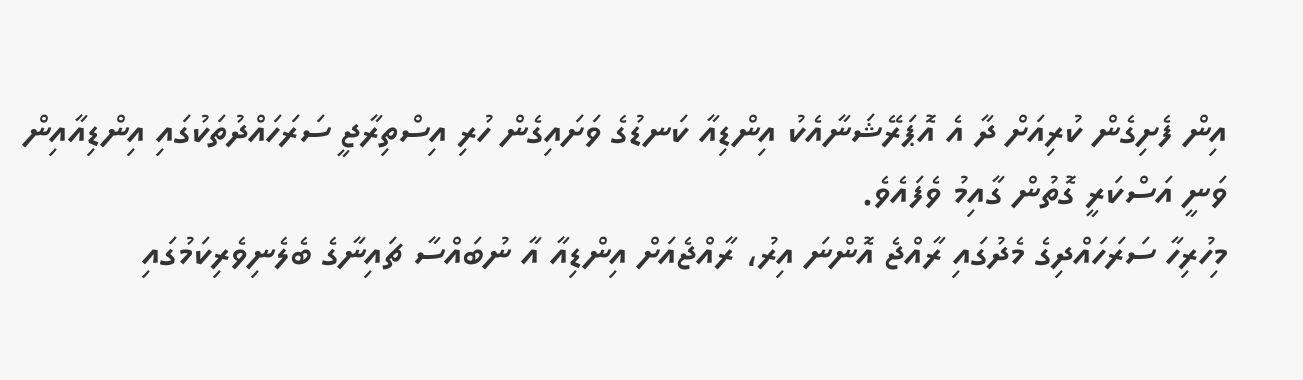އިން ފެށިގެން ކުރިއަށް ދާ އެ އޮޕަރޭޝަނާއެކު އިންޑިއާ ކަނޑުގެ ވަށައިގެން ހުރި އިސްތިރާޖީ ސަރަހައްދުތަކުގައި އިންޑިއާއިން ވަނީ އަސްކަރީ ގޮތުން ގާއިމު ވެފައެވެ.
މިހުރިހާ ސަރަހައްދިގެ މެދުގައި ރާއްޖެ އޮންނަ އިރު، ރާއްޖެއަށް އިންޑިއާ އާ ނުބައްސާ ޗައިނާގެ ބެލެނިވެރިކަމުގައި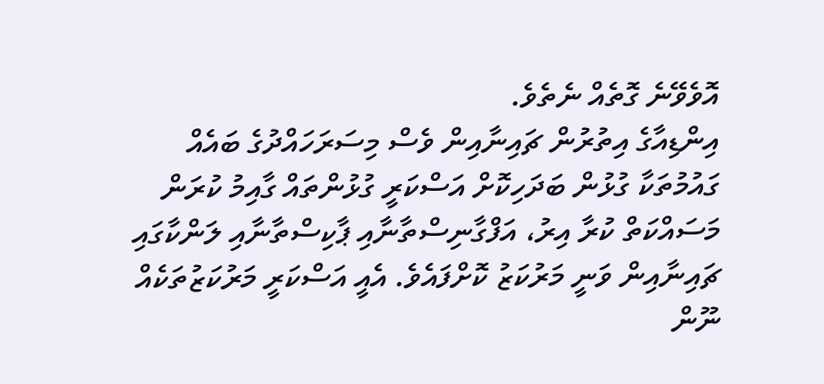އޮވެވޭނެ ގޮތެއް ނެތެވެ.
އިންޑިއާގެ އިތުރުން ޗައިނާއިން ވެސް މިސަރަހައްދުގެ ބައެއް ގައުމުތަކާ ގުޅުން ބަދަހިކޮށް އަސްކަރީ ގުޅުންތައް ގާއިމު ކުރަން މަސައްކަތް ކުރާ އިރު، އަފްގާނިސްތާނާއި ޕާކިސްތާނާއި ލަންކާގައި ޗައިނާއިން ވަނީ މަރުކަޒު ކޮށްފައެވެ. އެއީ އަސްކަރީ މަރުކަޒުތަކެއް ނޫން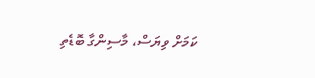ކަމަށް ވިޔަސް، މާސިންގާ ބޮޑެތި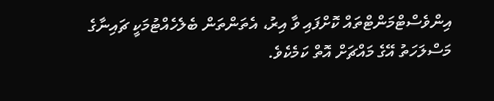އިންވެސްޓްމަންޓްތައް ކޮށްފައި ވާ އިރު، އެތަންތަން ބެލެހެއްޓުމަކީ ޗައިނާގެ މަސްލަހަތު އޭގެ މައްޗަށް އޮތް ކަމެކެވެ.